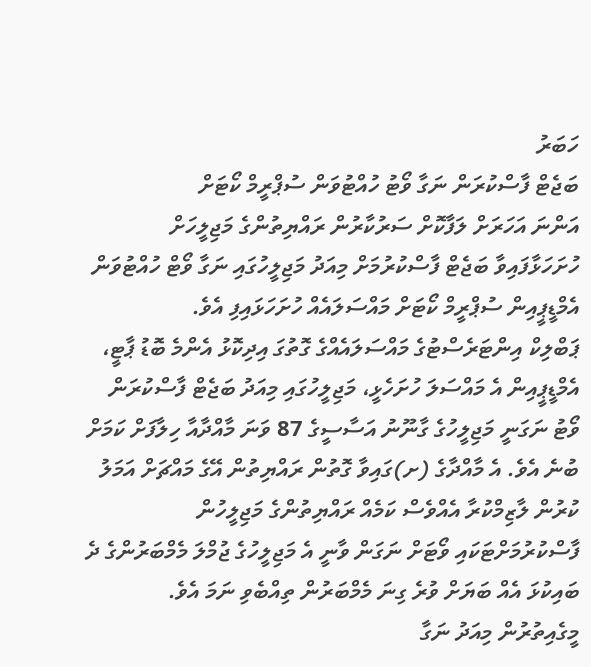ހަބަރު
ބަޖެޓް ފާސްކުރަން ނަގާ ވޯޓު ހުއްޓުވަން ސުޕްރީމް ކޯޓަށް
އަންނަ އަހަރަށް ލަފާކޮށް ސަރުކާރުން ރައްޔިތުންގެ މަޖިލީހަށް ހުށަހަޅާފައިވާ ބަޖެޓް ފާސްކުރުމަށް މިއަދު މަޖިލީހުގައި ނަގާ ވޯޓް ހުއްޓުވަން އެމްޑީޕީއިން ސުޕްރީމް ކޯޓަށް މައްސަލައެއް ހުށަހަޅައިފި އެވެ.
ޕަބްލިކް އިންޓަރެސްޓުގެ މައްސަލައެއްގެ ގޮތުގަ އިދިކޮޅު އެންމެ ބޮޑު ޕާޓީ، އެމްޑީޕީއިން އެ މައްސަލަ ހުށަހެޅީ، މަޖިލީހުގައި މިއަދު ބަޖެޓް ފާސްކުރަން ވޯޓު ނަގަނީ މަޖިލީހުގެ ގާނޫނު އަސާސީގެ 87 ވަނަ މާއްދާއާ ހިލާފަށް ކަމަށް ބުނެ އެވެ. އެ މާއްދާގެ (ށ)ގައިވާ ގޮތުން ރައްޔިތުން އޭގެ މައްޗަށް އަމަލު ކުރުން ލާޒިމްކުރާ އެއްވެސް ކަމެއް ރައްޔިތުންގެ މަޖިލީހުން ފާސްކުރުމަށްޓަކައި ވޯޓަށް ނަގަން ވާނީ އެ މަޖިލީހުގެ ޖުމްލަ މެމްބަރުންގެ ދެ ބައިކުޅަ އެއް ބަޔަށް ވުރެ ގިނަ މެމްބަރުން ތިއްބެވި ނަމަ އެވެ.
މީގެއިތުރުން މިއަދު ނަގާ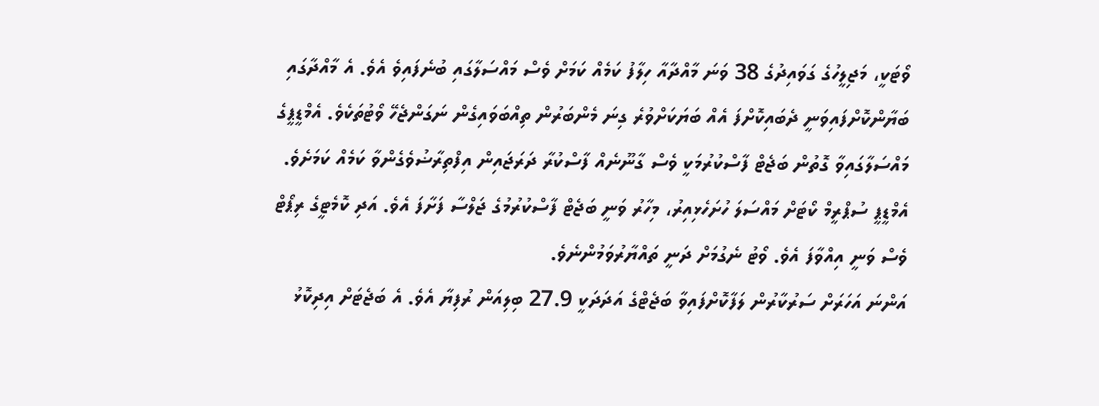ވޯޓަކީ، މަޖިލީހުގެ ގަވައިދުގެ 38 ވަނަ މާއްދާއާ ހިލާފު ކަމެއް ކަމަށް ވެސް މައްސަލާގައި ބުނެފައިވެ އެވެ. އެ މާއްދާގައި ބަޔާންކޮށްފައިވަނީ ދެބައިކޮށްފަ އެއް ބަޔަކަށްވުރެ ގިނަ މެންބަރުން ތިއްބަވައިގެން ނަގަންޖެހޭ ވޯޓުތަކެވެ. އެމްޑީޕީގެ މައްސަލާގައިވާ ގޮތުން ބަޖެޓް ފާސްކުރުމަކީ ވެސް ގާނޫނެއް ފާސްކުރާ ދަރަޖައިން އިފްތިރާޟުވެގެންވާ ކަމެއް ކަމަށެވެ.
އެމްޑީޕީ ސުޕްރީމް ކޯޓަށް މައްސަލަ ހުށަހެޅިއިރު، މިހާރު ވަނީ ބަޖެޓް ފާސްކުރުމުގެ ޖަލްސާ ފަށާފަ އެވެ. އަދި ކޮމެޓީގެ ރިޕޯޓް ވެސް ވަނީ އިއްވާފަ އެވެ. ވޯޓު ނެގުމަށް ދަނީ ތައްޔާރުވަމުންނެވެ.
އަންނަ އަހަރަށް ސަރުކާރުން ލަފާކޮށްފައިވާ ބަޖެޓްގެ އަދަދަކީ 27.9 ބިލިއަން ރުފިޔާ އެވެ. އެ ބަޖެޓަށް އިދިކޮޅު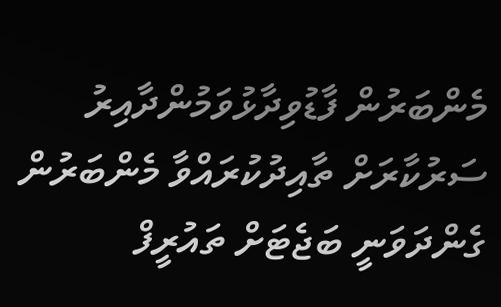މެންބަރުން ފާޑުވިދާޅުވަމުންދާއިރު ސަރުކާރަށް ތާއިދުކުރައްވާ މެންބަރުން ގެންދަވަނީ ބަޖެޓަށް ތައުރީފް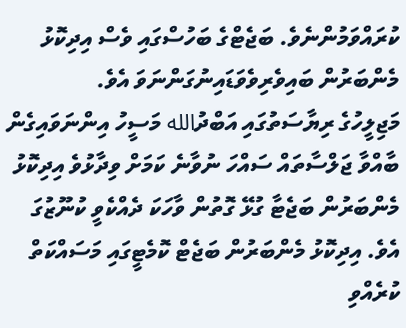ކުރައްވަމުންނެވެ. ބަޖެޓްގެ ބަހުސްގައި ވެސް އިދިކޮޅު މެންބަރުން ބައިވެރިވެވަޑައިނުގަންނަވަ އެވެ.
މަޖިލީހުގެ ރިޔާސަތުގައި އަބްދުالله މަސީހު އިންނަވައިގެން ބާއްވާ ޖަލްސާތައް ސައްހަ ނުވާނެ ކަމަށް ވިދާޅުވެ އިދިކޮޅު މެންބަރުން ބަޖެޓާ ގުޅޭ ގޮތުން ވާހަކަ ދެއްކެވީ ކުނޫޒުގަ އެވެ. އިދިކޮޅު މެންބަރުން ބަޖެޓް ކޮމެޓީގައި މަސައްކަތް ކުރެއްވި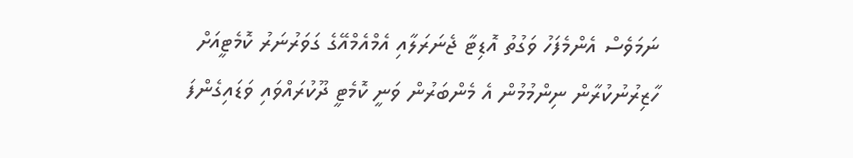ނަމަވެސް އެންމެފަހު ވަގުތު އޮޑިޓާ ޖެނަރަލާއި އެމްއެމްއޭގެ ގަވަރުނަރު ކޮމެޓީއަށް ހާޒިރުނުކުރާން ނިންމުމުން އެ މެންބަރުން ވަނީ ކޮމެޓީ ދޫކުރައްވައި ވަޑައިގެންފަ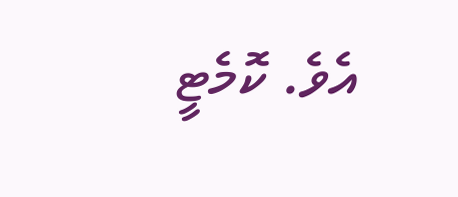އެވެ. ކޮމެޓީ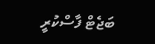ބަޖެޓް ފާސްކުރީ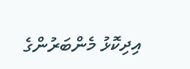އިދިކޮޅު މެންބަރުންގެ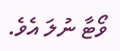ވޯޓާ ނުލަ އެވެ.